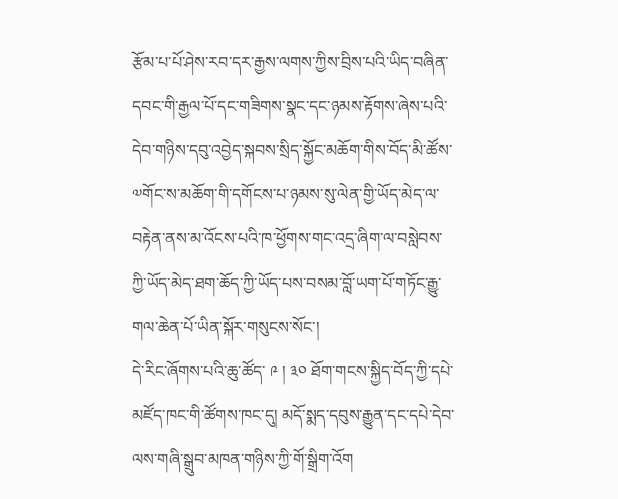རྩོམ་པ་པོ་ཤེས་རབ་དར་རྒྱས་ལགས་ཀྱིས་བྲིས་པའི་ཡིད་བཞིན་དབང་གི་རྒྱལ་པོ་དང་གཟིགས་སྣང་དང་ཉམས་རྟོགས་ཞེས་པའི་དེབ་གཉིས་དབུ་འབྱེད་སྐབས་སྲིད་སྐྱོང་མཆོག་གིས་བོད་མི་ཚོས་༧གོང་ས་མཆོག་གི་དགོངས་པ་ཉམས་སུ་ལེན་གྱི་ཡོད་མེད་ལ་བརྟེན་ནས་མ་འོངས་པའི་ཁ་ཕྱོགས་གང་འདྲ་ཞིག་ལ་བསླེབས་ཀྱི་ཡོད་མེད་ཐག་ཆོད་ཀྱི་ཡོད་པས་བསམ་བློ་ཡག་པོ་གཏོང་རྒྱུ་གལ་ཆེན་པོ་ཡིན་སྐོར་གསུངས་སོང་།
དེ་རིང་ཞོགས་པའི་ཆུ་ཚོད་ ༩ ། ༣༠ ཐོག་གངས་སྐྱིད་བོད་ཀྱི་དཔེ་མཛོད་ཁང་གི་ཚོགས་ཁང་དུ། མདོ་སྨད་དབུས་རྒྱུན་དང་དཔེ་དེབ་ལས་གཞི་སྒྲུབ་མཁན་གཉིས་ཀྱི་གོ་སྒྲིག་འོག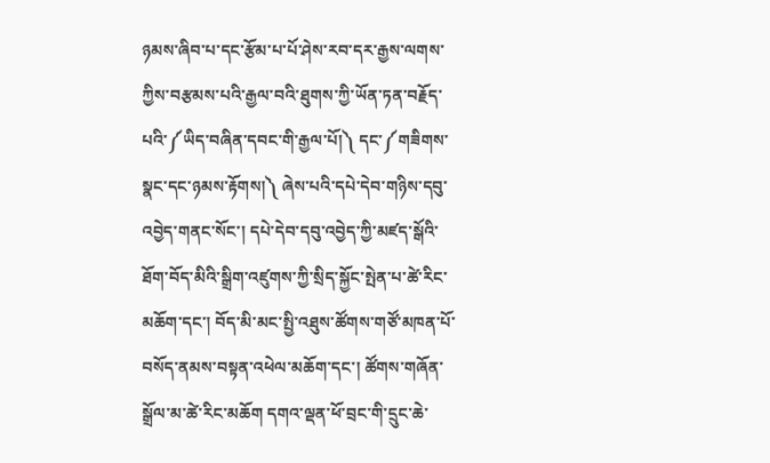ཉམས་ཞིབ་པ་དང་རྩོམ་པ་པོ་ཤེས་རབ་དར་རྒྱས་ལགས་ཀྱིས་བརྩམས་པའི་རྒྱལ་བའི་ཐུགས་ཀྱི་ཡོན་ཏན་བརྗོད་པའི་༼ཡིད་བཞིན་དབང་གི་རྒྱལ་པོ།༽ དང་༼གཟིགས་སྣང་དང་ཉམས་རྟོགས།༽ ཞེས་པའི་དཔེ་དེབ་གཉིས་དབུ་འབྱེད་གནང་སོང་། དཔེ་དེབ་དབུ་འབྱེད་ཀྱི་མཛད་སྒོའི་ཐོག་བོད་མིའི་སྒྲིག་འཛུགས་ཀྱི་སྲིད་སྐྱོང་སྤེན་པ་ཚེ་རིང་མཆོག་དང་། བོད་མི་མང་སྤྱི་འཐུས་ཚོགས་གཙོ་མཁན་པོ་བསོད་ནམས་བསྟན་འཕེལ་མཆོག་དང་། ཚོགས་གཞོན་སྒྲོལ་མ་ཚེ་རིང་མཆོག དགའ་ལྡན་ཕོ་བྲང་གི་དྲུང་ཆེ་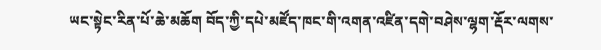ཡང་སྟེང་རིན་པོ་ཆེ་མཆོག བོད་ཀྱི་དཔེ་མཛོད་ཁང་གི་འགན་འཛིན་དགེ་བཤེས་ལྷག་རྡོར་ལགས་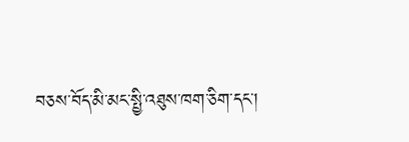བཅས་བོད་མི་མང་སྤྱི་འཐུས་ཁག་ཅིག་དང་།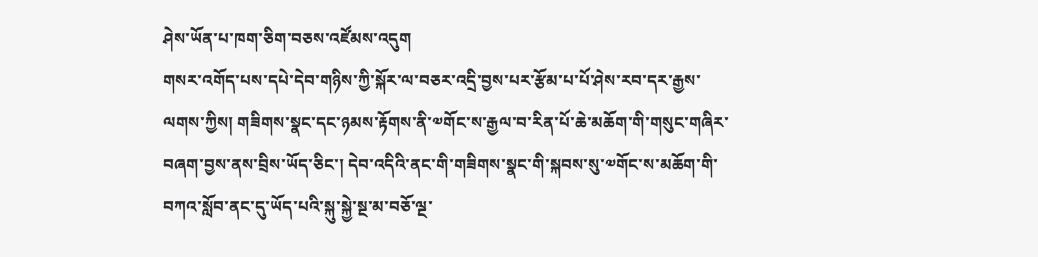ཤེས་ཡོན་པ་ཁག་ཅིག་བཅས་འཛོམས་འདུག
གསར་འགོད་པས་དཔེ་དེབ་གཉིས་ཀྱི་སྐོར་ལ་བཅར་འདྲི་བྱས་པར་རྩོམ་པ་པོ་ཤེས་རབ་དར་རྒྱས་ལགས་ཀྱིས། གཟིགས་སྣང་དང་ཉམས་རྟོགས་ནི་༧གོང་ས་རྒྱལ་བ་རིན་པོ་ཆེ་མཆོག་གི་གསུང་གཞིར་བཞག་བྱས་ནས་བྲིས་ཡོད་ཅིང་། དེབ་འདིའི་ནང་གི་གཟིགས་སྣང་གི་སྐབས་སུ་༧གོང་ས་མཆོག་གི་བཀའ་སློབ་ནང་དུ་ཡོད་པའི་སྐུ་སྐྱེ་སྔ་མ་བཅོ་ལྔ་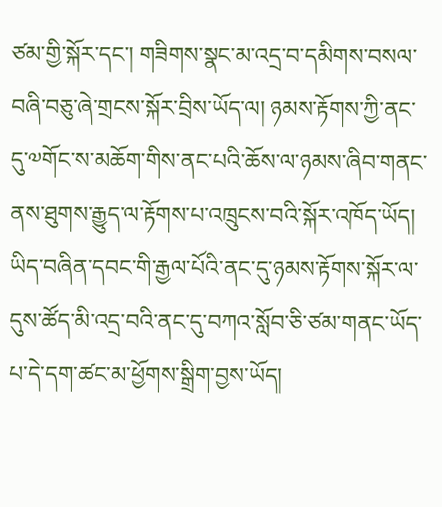ཙམ་གྱི་སྐོར་དང་། གཟིགས་སྣང་མ་འདྲ་བ་དམིགས་བསལ་བཞི་བཅུ་ཞེ་གྲངས་སྐོར་བྲིས་ཡོད་ལ། ཉམས་རྟོགས་ཀྱི་ནང་དུ་༧གོང་ས་མཆོག་གིས་ནང་པའི་ཆོས་ལ་ཉམས་ཞིབ་གནང་ནས་ཐུགས་རྒྱུད་ལ་རྟོགས་པ་འཁྲུངས་བའི་སྐོར་འཁོད་ཡོད། ཡིད་བཞིན་དབང་གི་རྒྱལ་པོའི་ནང་དུ་ཉམས་རྟོགས་སྐོར་ལ་དུས་ཚོད་མི་འདྲ་བའི་ནང་དུ་བཀའ་སློབ་ཅི་ཙམ་གནང་ཡོད་པ་དེ་དག་ཚང་མ་ཕྱོགས་སྒྲིག་བྱས་ཡོད།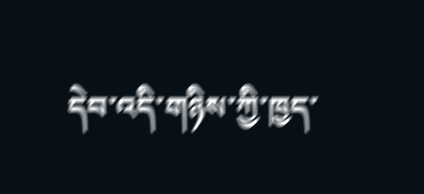དེབ་འདི་གཉིས་ཀྱི་ཁྱད་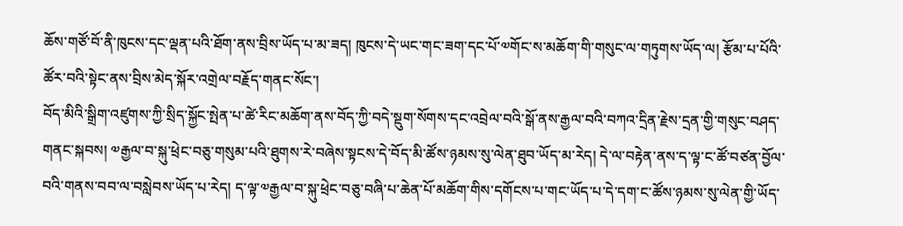ཆོས་གཙོ་བོ་ནི་ཁུངས་དང་ལྡན་པའི་ཐོག་ནས་བྲིས་ཡོད་པ་མ་ཟད། ཁུངས་དེ་ཡང་གང་ཟག་དང་པོ་༧གོང་ས་མཆོག་གི་གསུང་ལ་གཏུགས་ཡོད་ལ། རྩོམ་པ་པོའི་ཚོར་བའི་སྟེང་ནས་བྲིས་མེད་སྐོར་འགྲེལ་བརྗོད་གནང་སོང་།
བོད་མིའི་སྒྲིག་འཛུགས་ཀྱི་སྲིད་སྐྱོང་སྤེན་པ་ཚེ་རིང་མཆོག་ནས་བོད་ཀྱི་བདེ་སྡུག་སོགས་དང་འབྲེལ་བའི་སྒོ་ནས་རྒྱལ་བའི་བཀའ་དྲིན་རྗེས་དྲན་གྱི་གསུང་བཤད་གནང་སྐབས། ༧རྒྱལ་བ་སྐུ་ཕྲེང་བཅུ་གསུམ་པའི་ཐུགས་རེ་བཞེས་སྟངས་དེ་བོད་མི་ཚོས་ཉམས་སུ་ལེན་ཐུབ་ཡོད་མ་རེད། དེ་ལ་བརྟེན་ནས་ད་ལྟ་ང་ཚོ་བཙན་བྱོལ་བའི་གནས་བབ་ལ་བསླེབས་ཡོད་པ་རེད། ད་ལྟ་༧རྒྱལ་བ་སྐུ་ཕྲེང་བཅུ་བཞི་པ་ཆེན་པོ་མཆོག་གིས་དགོངས་པ་གང་ཡོད་པ་དེ་དག་ང་ཚོས་ཉམས་སུ་ལེན་གྱི་ཡོད་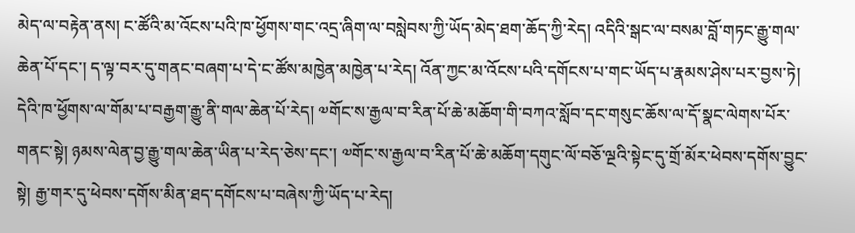མེད་ལ་བརྟེན་ནས། ང་ཚོའི་མ་འོངས་པའི་ཁ་ཕྱོགས་གང་འདྲ་ཞིག་ལ་བསླེབས་ཀྱི་ཡོད་མེད་ཐག་ཆོད་ཀྱི་རེད། འདིའི་སྒང་ལ་བསམ་བློ་གཏང་རྒྱུ་གལ་ཆེན་པོ་དང་། ད་ལྟ་བར་དུ་གནང་བཞག་པ་དེ་ང་ཚོས་མཁྱེན་མཁྱེན་པ་རེད། འོན་ཀྱང་མ་འོངས་པའི་དགོངས་པ་གང་ཡོད་པ་རྣམས་ཤེས་པར་བྱས་ཏེ། དེའི་ཁ་ཕྱོགས་ལ་གོམ་པ་བརྒྱག་རྒྱུ་ནི་གལ་ཆེན་པོ་རེད། ༧གོང་ས་རྒྱལ་བ་རིན་པོ་ཆེ་མཆོག་གི་བཀའ་སློབ་དང་གསུང་ཆོས་ལ་དོ་སྣང་ལེགས་པོར་གནང་སྟེ། ཉམས་ལེན་བྱ་རྒྱུ་གལ་ཆེན་ཡིན་པ་རེད་ཅེས་དང་། ༧གོང་ས་རྒྱལ་བ་རིན་པོ་ཆེ་མཆོག་དགུང་ལོ་བཅོ་ལྔའི་སྟེང་དུ་གྲོ་མོར་ཕེབས་དགོས་བྱུང་སྟེ། རྒྱ་གར་དུ་ཕེབས་དགོས་མིན་ཐད་དགོངས་པ་བཞེས་ཀྱི་ཡོད་པ་རེད།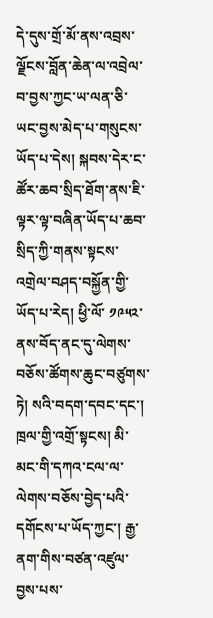དེ་དུས་གྲོ་མོ་ནས་འབྲས་ལྗོངས་བློན་ཆེན་ལ་འབྲེལ་བ་བྱས་ཀྱང་ཡ་ལན་ཅི་ཡང་བྱས་མེད་པ་གསུངས་ཡོད་པ་དེས། སྐབས་དེར་ང་ཚོར་ཆབ་སྲིད་ཐོག་ནས་ཇི་ལྟར་ལྟ་བཞིན་ཡོད་པ་ཆབ་སྲིད་ཀྱི་གནས་སྟངས་འགྲེལ་བཤད་བསྐྱོན་གྱི་ཡོད་པ་རེད། ཕྱི་ལོ་ ༡༩༥༢་ནས་བོད་ནང་དུ་ལེགས་བཅོས་ཚོགས་ཆུང་བཙུགས་ཏེ། སའི་བདག་དབང་དང་། ཁྲལ་གྱི་འགྲོ་སྟངས། མི་མང་གི་དཀའ་ངལ་ལ་ལེགས་བཅོས་བྱེད་པའི་དགོངས་པ་ཡོད་ཀྱང་། རྒྱ་ནག་གིས་བཙན་འཛུལ་བྱས་པས་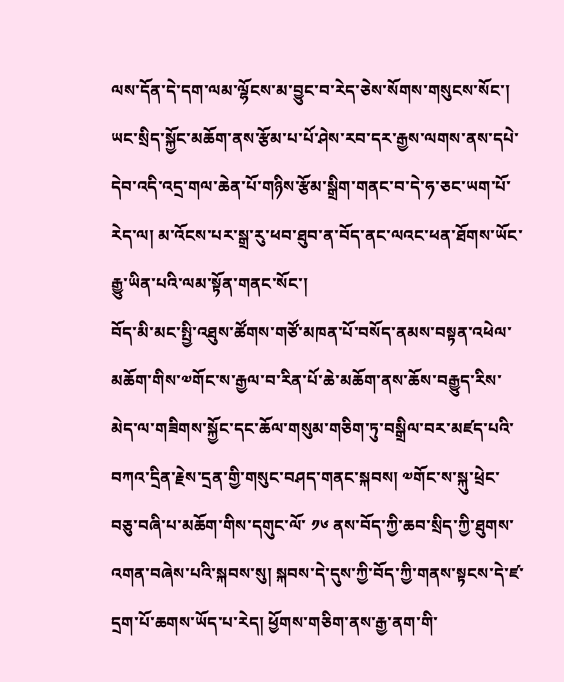ལས་དོན་དེ་དག་ལམ་ལྷོངས་མ་བྱུང་བ་རེད་ཅེས་སོགས་གསུངས་སོང་། ཡང་སྲིད་སྐྱོང་མཆོག་ནས་རྩོམ་པ་པོ་ཤེས་རབ་དར་རྒྱས་ལགས་ནས་དཔེ་དེབ་འདི་འདྲ་གལ་ཆེན་པོ་གཉིས་རྩོམ་སྒྲིག་གནང་བ་དེ་ཧ་ཅང་ཡག་པོ་རེད་ལ། མ་འོངས་པར་སྒྲ་རུ་ཕབ་ཐུབ་ན་བོད་ནང་ལའང་ཕན་ཐོགས་ཡོང་རྒྱུ་ཡིན་པའི་ལམ་སྟོན་གནང་སོང་།
བོད་མི་མང་སྤྱི་འཐུས་ཚོགས་གཙོ་མཁན་པོ་བསོད་ནམས་བསྟན་འཕེལ་མཆོག་གིས་༧གོང་ས་རྒྱལ་བ་རིན་པོ་ཆེ་མཆོག་ནས་ཆོས་བརྒྱུད་རིས་མེད་ལ་གཟིགས་སྐྱོང་དང་ཆོལ་གསུམ་གཅིག་ཏུ་བསྒྲིལ་བར་མཛད་པའི་བཀའ་དྲིན་རྗེས་དྲན་གྱི་གསུང་བཤད་གནང་སྐབས། ༧གོང་ས་སྐུ་ཕྲེང་བཅུ་བཞི་པ་མཆོག་གིས་དགུང་ལོ་ ༡༦ ནས་བོད་ཀྱི་ཆབ་སྲིད་ཀྱི་ཐུགས་འགན་བཞེས་པའི་སྐབས་སུ། སྐབས་དེ་དུས་ཀྱི་བོད་ཀྱི་གནས་སྟངས་དེ་ཛ་དྲག་པོ་ཆགས་ཡོད་པ་རེད། ཕྱོགས་གཅིག་ནས་རྒྱ་ནག་གི་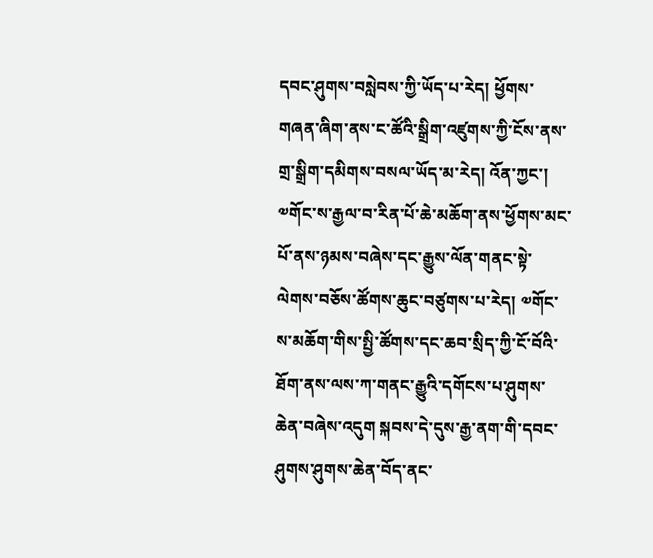དབང་ཤུགས་བསླེབས་ཀྱི་ཡོད་པ་རེད། ཕྱོགས་གཞན་ཞིག་ནས་ང་ཚོའི་སྒྲིག་འཛུགས་ཀྱི་ངོས་ནས་གྲ་སྒྲིག་དམིགས་བསལ་ཡོད་མ་རེད། འོན་ཀྱང་། ༧གོང་ས་རྒྱལ་བ་རིན་པོ་ཆེ་མཆོག་ནས་ཕྱོགས་མང་པོ་ནས་ཉམས་བཞེས་དང་རྒྱུས་ལོན་གནང་སྟེ་ལེགས་བཅོས་ཚོགས་ཆུང་བཙུགས་པ་རེད། ༧གོང་ས་མཆོག་གིས་སྤྱི་ཚོགས་དང་ཆབ་སྲིད་ཀྱི་ངོ་བོའི་ཐོག་ནས་ལས་ཀ་གནང་རྒྱུའི་དགོངས་པ་ཤུགས་ཆེན་བཞེས་འདུག སྐབས་དེ་དུས་རྒྱ་ནག་གི་དབང་ཤུགས་ཤུགས་ཆེན་བོད་ནང་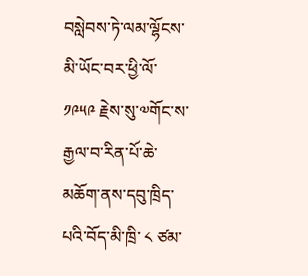བསླེབས་ཏེ་ལམ་ལྷོངས་མི་ཡོང་བར་ཕྱི་ལོ་ ༡༩༥༩ རྗེས་སུ་༧གོང་ས་རྒྱལ་བ་རིན་པོ་ཆེ་མཆོག་ནས་དབུ་ཁྲིད་པའི་བོད་མི་ཁྲི་ ༨ ཙམ་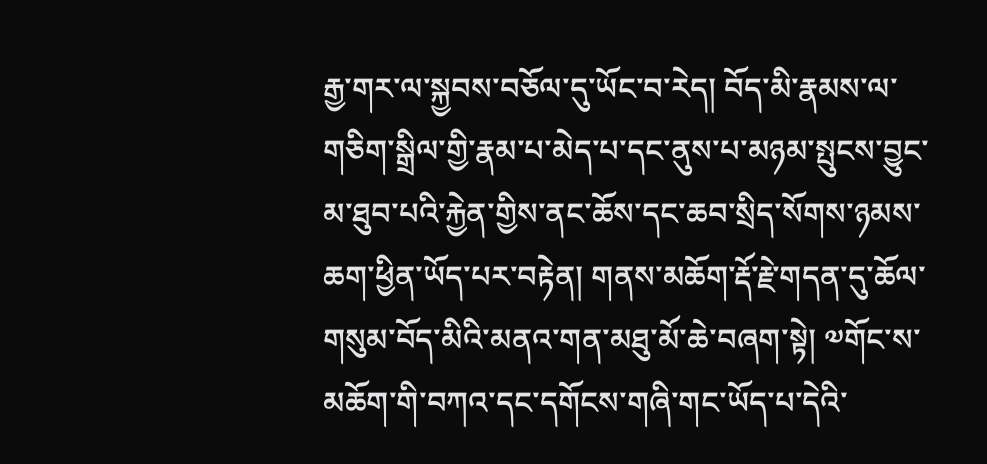རྒྱ་གར་ལ་སྐྱབས་བཅོལ་དུ་ཡོང་བ་རེད། བོད་མི་རྣམས་ལ་གཅིག་སྒྲིལ་གྱི་རྣམ་པ་མེད་པ་དང་ནུས་པ་མཉམ་སྤུངས་བྱུང་མ་ཐུབ་པའི་རྐྱེན་གྱིས་ནང་ཆོས་དང་ཆབ་སྲིད་སོགས་ཉམས་ཆག་ཕྱིན་ཡོད་པར་བརྟེན། གནས་མཆོག་རྡོ་རྗེ་གདན་དུ་ཆོལ་གསུམ་བོད་མིའི་མནའ་གན་མཐུ་མོ་ཆེ་བཞག་སྟེ། ༧གོང་ས་མཆོག་གི་བཀའ་དང་དགོངས་གཞི་གང་ཡོད་པ་དེའི་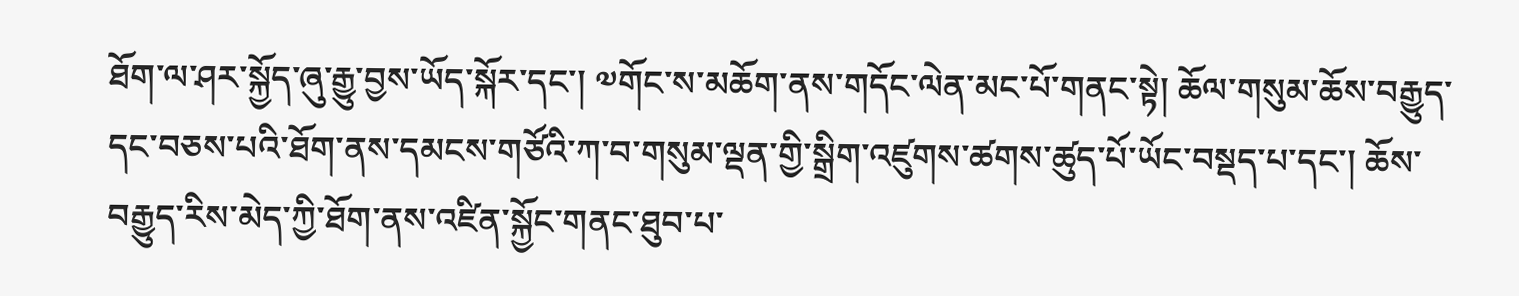ཐོག་ལ་ཤར་སྐྱོད་ཞུ་རྒྱུ་བྱས་ཡོད་སྐོར་དང་། ༧གོང་ས་མཆོག་ནས་གདོང་ལེན་མང་པོ་གནང་སྟེ། ཆོལ་གསུམ་ཆོས་བརྒྱུད་དང་བཅས་པའི་ཐོག་ནས་དམངས་གཙོའི་ཀ་བ་གསུམ་ལྡན་གྱི་སྒྲིག་འཛུགས་ཚགས་ཚུད་པོ་ཡོང་བསྡད་པ་དང་། ཆོས་བརྒྱུད་རིས་མེད་ཀྱི་ཐོག་ནས་འཛིན་སྐྱོང་གནང་ཐུབ་པ་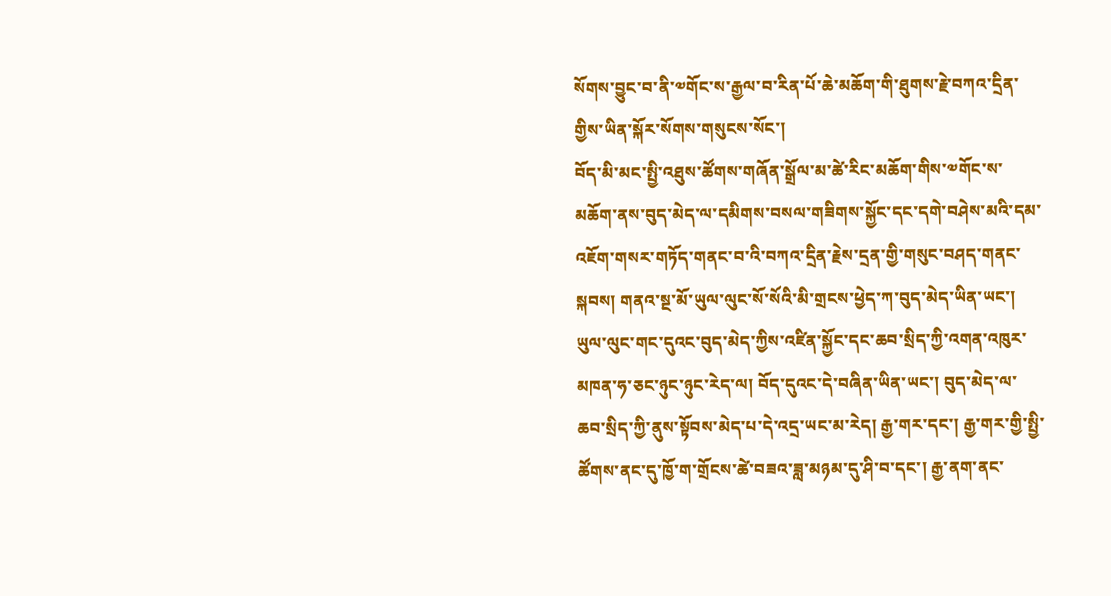སོགས་བྱུང་བ་ནི་༧གོང་ས་རྒྱལ་བ་རིན་པོ་ཆེ་མཆོག་གི་ཐུགས་རྗེ་བཀའ་དྲིན་གྱིས་ཡིན་སྐོར་སོགས་གསུངས་སོང་།
བོད་མི་མང་སྤྱི་འཐུས་ཚོགས་གཞོན་སྒྲོལ་མ་ཚེ་རིང་མཆོག་གིས་༧གོང་ས་མཆོག་ནས་བུད་མེད་ལ་དམིགས་བསལ་གཟིགས་སྐྱོང་དང་དགེ་བཤེས་མའི་དམ་འཇོག་གསར་གཏོད་གནང་བ་འི་བཀའ་དྲིན་རྗེས་དྲན་གྱི་གསུང་བཤད་གནང་སྐབས། གནའ་སྔ་མོ་ཡུལ་ལུང་སོ་སོའི་མི་གྲངས་ཕྱེད་ཀ་བུད་མེད་ཡིན་ཡང་། ཡུལ་ལུང་གང་དུའང་བུད་མེད་ཀྱིས་འཛིན་སྐྱོང་དང་ཆབ་སྲིད་ཀྱི་འགན་འཁུར་མཁན་ཧ་ཅང་ཉུང་ཉུང་རེད་ལ། བོད་དུའང་དེ་བཞིན་ཡིན་ཡང་། བུད་མེད་ལ་ཆབ་སྲིད་ཀྱི་ནུས་སྟོབས་མེད་པ་དེ་འདྲ་ཡང་མ་རེད། རྒྱ་གར་དང་། རྒྱ་གར་གྱི་སྤྱི་ཚོགས་ནང་དུ་ཁྱོ་ག་གྲོངས་ཚེ་བཟའ་ཟླ་མཉམ་དུ་ཤི་བ་དང་། རྒྱ་ནག་ནང་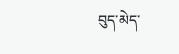བུད་མེད་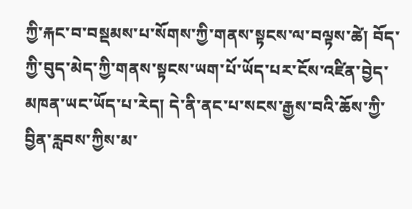ཀྱི་རྐང་བ་བསྡམས་པ་སོགས་ཀྱི་གནས་སྟངས་ལ་བལྟས་ཚེ། བོད་ཀྱི་བུད་མེད་ཀྱི་གནས་སྟངས་ཡག་པོ་ཡོད་པར་ངོས་འཛིན་བྱེད་མཁན་ཡང་ཡོད་པ་རེད། དེ་ནི་ནང་པ་སངས་རྒྱས་བའི་ཆོས་ཀྱི་བྱིན་རླབས་ཀྱིས་མ་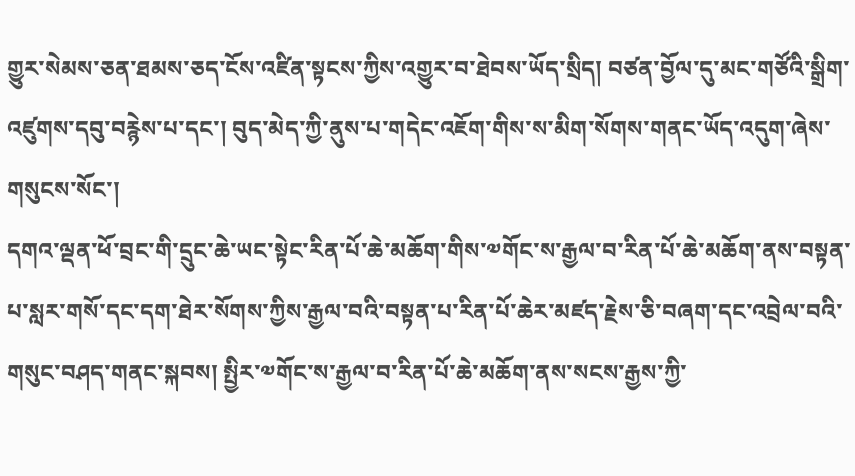གྱུར་སེམས་ཅན་ཐམས་ཅད་ངོས་འཛིན་སྟངས་ཀྱིས་འགྱུར་བ་ཐེབས་ཡོད་སྲིད། བཙན་བྱོལ་དུ་མང་གཙོའི་སྒྲིག་འཛུགས་དབུ་བརྙེས་པ་དང་། བུད་མེད་ཀྱི་ནུས་པ་གདེང་འཇོག་གིས་ས་མིག་སོགས་གནང་ཡོད་འདུག་ཞེས་གསུངས་སོང་།
དགའ་ལྡན་ཕོ་བྲང་གི་དྲུང་ཆེ་ཡང་སྟེང་རིན་པོ་ཆེ་མཆོག་གིས་༧གོང་ས་རྒྱལ་བ་རིན་པོ་ཆེ་མཆོག་ནས་བསྟན་པ་སླར་གསོ་དང་དག་ཐེར་སོགས་ཀྱིས་རྒྱལ་བའི་བསྟན་པ་རིན་པོ་ཆེར་མཛད་རྗེས་ཅི་བཞག་དང་འབྲེལ་བའི་གསུང་བཤད་གནང་སྐབས། སྤྱིར་༧གོང་ས་རྒྱལ་བ་རིན་པོ་ཆེ་མཆོག་ནས་སངས་རྒྱས་ཀྱི་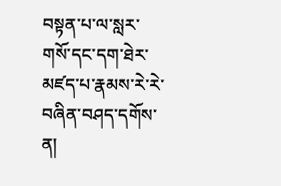བསྟན་པ་ལ་སླར་གསོ་དང་དག་ཐེར་མཛད་པ་རྣམས་རེ་རེ་བཞིན་བཤད་དགོས་ན།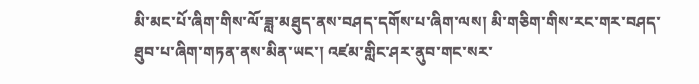མི་མང་པོ་ཞིག་གིས་ལོ་ཟླ་མཐུད་ནས་བཤད་དགོས་པ་ཞིག་ལས། མི་གཅིག་གིས་རང་གར་བཤད་ཐུབ་པ་ཞིག་གཏན་ནས་མིན་ཡང་། འཛམ་གླིང་ཤར་ནུབ་གང་སར་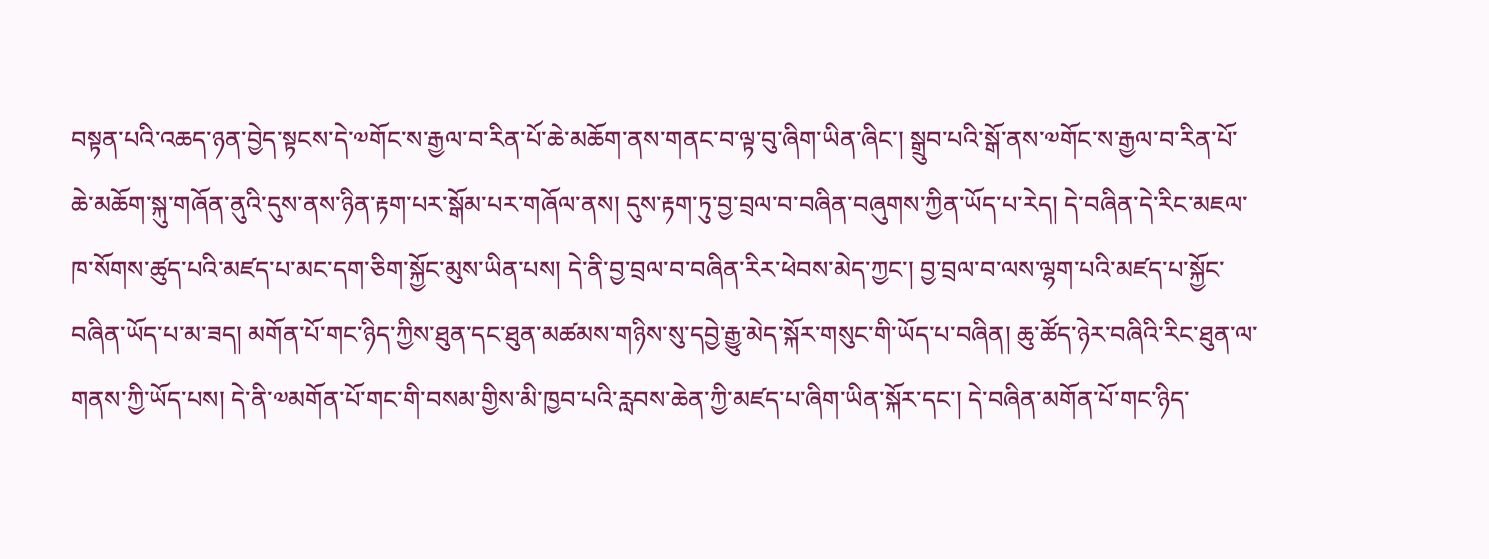བསྟན་པའི་འཆད་ཉན་བྱེད་སྟངས་དེ་༧གོང་ས་རྒྱལ་བ་རིན་པོ་ཆེ་མཆོག་ནས་གནང་བ་ལྟ་བུ་ཞིག་ཡིན་ཞིང་། སྒྲུབ་པའི་སྒོ་ནས་༧གོང་ས་རྒྱལ་བ་རིན་པོ་ཆེ་མཆོག་སྐུ་གཞོན་ནུའི་དུས་ནས་ཉིན་རྟག་པར་སྒོམ་པར་གཞོལ་ནས། དུས་རྟག་ཏུ་བྱ་བྲལ་བ་བཞིན་བཞུགས་ཀྱིན་ཡོད་པ་རེད། དེ་བཞིན་དེ་རིང་མཇལ་ཁ་སོགས་ཚུད་པའི་མཛད་པ་མང་དག་ཅིག་སྐྱོང་མུས་ཡིན་པས། དེ་ནི་བྱ་བྲལ་བ་བཞིན་རིར་ཕེབས་མེད་ཀྱང་། བྱ་བྲལ་བ་ལས་ལྷག་པའི་མཛད་པ་སྐྱོང་བཞིན་ཡོད་པ་མ་ཟད། མགོན་པོ་གང་ཉིད་ཀྱིས་ཐུན་དང་ཐུན་མཚམས་གཉིས་སུ་དབྱེ་རྒྱུ་མེད་སྐོར་གསུང་གི་ཡོད་པ་བཞིན། ཆུ་ཚོད་ཉེར་བཞིའི་རིང་ཐུན་ལ་གནས་ཀྱི་ཡོད་པས། དེ་ནི་༧མགོན་པོ་གང་གི་བསམ་གྱིས་མི་ཁྱབ་པའི་རླབས་ཆེན་ཀྱི་མཛད་པ་ཞིག་ཡིན་སྐོར་དང་། དེ་བཞིན་མགོན་པོ་གང་ཉིད་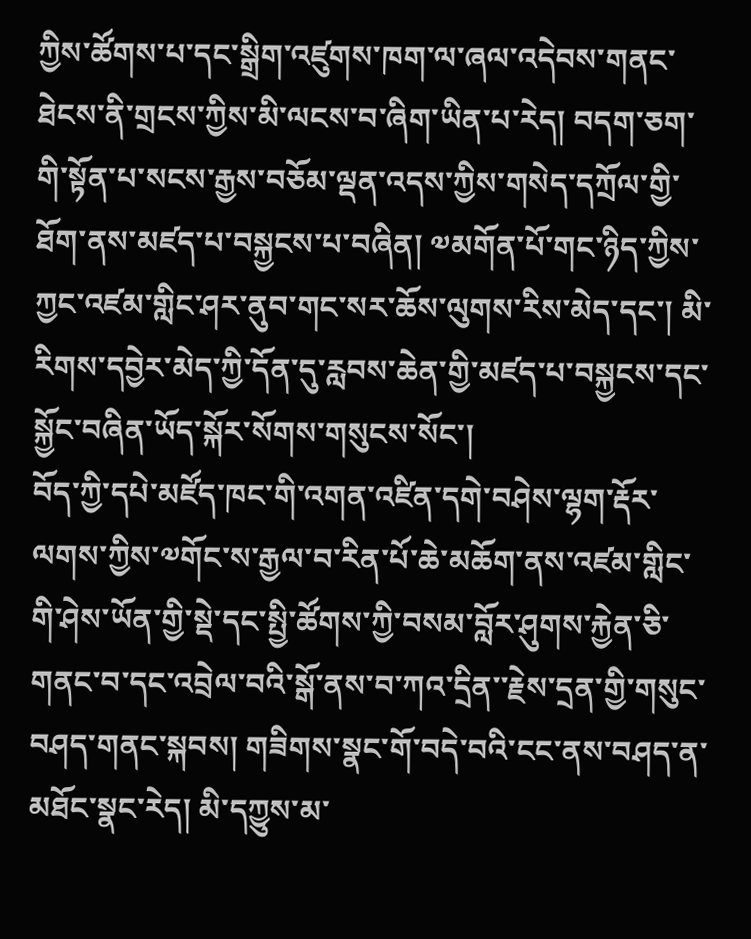ཀྱིས་ཚོགས་པ་དང་སྒྲིག་འཛུགས་ཁག་ལ་ཞལ་འདེབས་གནང་ཐེངས་ནི་གྲངས་ཀྱིས་མི་ལངས་བ་ཞིག་ཡིན་པ་རེད། བདག་ཅག་གི་སྟོན་པ་སངས་རྒྱས་བཅོམ་ལྡན་འདས་ཀྱིས་གསེད་དཀྲོལ་གྱི་ཐོག་ནས་མཛད་པ་བསྐྱངས་པ་བཞིན། ༧མགོན་པོ་གང་ཉིད་ཀྱིས་ཀྱང་འཛམ་གླིང་ཤར་ནུབ་གང་སར་ཆོས་ལུགས་རིས་མེད་དང་། མི་རིགས་དབྱེར་མེད་ཀྱི་དོན་དུ་རླབས་ཆེན་གྱི་མཛད་པ་བསྐྱངས་དང་སྐྱོང་བཞིན་ཡོད་སྐོར་སོགས་གསུངས་སོང་།
བོད་ཀྱི་དཔེ་མཛོད་ཁང་གི་འགན་འཛིན་དགེ་བཤེས་ལྷག་རྡོར་ལགས་ཀྱིས་༧གོང་ས་རྒྱལ་བ་རིན་པོ་ཆེ་མཆོག་ནས་འཛམ་གླིང་གི་ཤེས་ཡོན་གྱི་སྡེ་དང་སྤྱི་ཚོགས་ཀྱི་བསམ་བློར་ཤུགས་རྐྱེན་ཅི་གནང་བ་དང་འབྲེལ་བའི་སྒོ་ནས་བ་ཀའ་དྲིན་་རྗེས་དྲན་གྱི་གསུང་བཤད་གནང་སྐབས། གཟིགས་སྣང་གོ་བདེ་བའི་ངང་ནས་བཤད་ན་མཐོང་སྣང་རེད། མི་དཀྱུས་མ་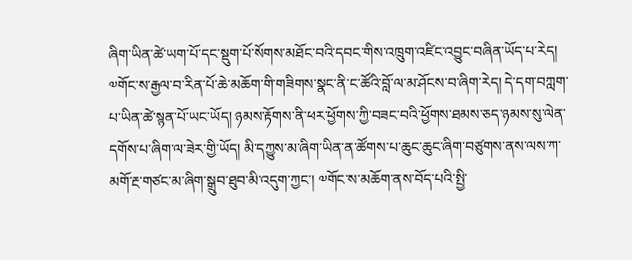ཞིག་ཡིན་ཚེ་ཡག་པོ་དང་སྡུག་པོ་སོགས་མཐོང་བའི་དབང་གིས་འཁྲུག་འཛིང་འབྱུང་བཞིན་ཡོད་པ་རེད། ༧གོང་ས་རྒྱལ་བ་རིན་པོ་ཆེ་མཆོག་གི་གཟིགས་སྣང་ནི་ང་ཚོའི་བློ་ལ་མ་ཤོངས་བ་ཞིག་རེད། དེ་དག་བཀླག་པ་ཡིན་ཚེ་སྙན་པོ་ཡང་ཡོད། ཉམས་རྟོགས་ནི་ཕར་ཕྱོགས་ཀྱི་བཟང་བའི་ཕྱོགས་ཐམས་ཅད་ཉམས་སུ་ལེན་དགོས་པ་ཞིག་ལ་ཟེར་གྱི་ཡོད། མི་དཀྱུས་མ་ཞིག་ཡིན་ན་ཚོགས་པ་ཆུང་ཆུང་ཞིག་བཙུགས་ནས་ལས་ཀ་མགོ་རྔ་གཙང་མ་ཞིག་སྒྲུབ་ཐུབ་མི་འདུག་ཀྱང་། ༧གོང་ས་མཆོག་ནས་བོད་པའི་སྤྱི་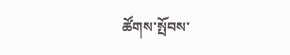ཚོགས་སྤོབས་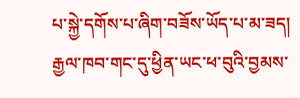པ་སྐྱེ་དགོས་པ་ཞིག་བཟོས་ཡོད་པ་མ་ཟད། རྒྱལ་ཁབ་གང་དུ་ཕྱིན་ཡང་ཕ་བུའི་བྱམས་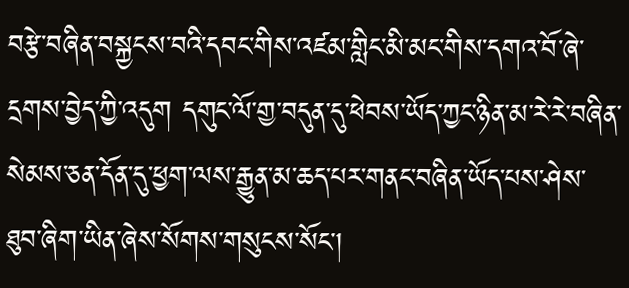བརྩེ་བཞིན་བསྐྱངས་བའི་དབང་གིས་འཛམ་གླིང་མི་མང་གིས་དགའ་བོ་ཞེ་དྲགས་བྱེད་ཀྱི་འདུག དགུང་ལོ་གྱ་བདུན་དུ་ཕེབས་ཡོད་ཀྱང་ཉིན་མ་རེ་རེ་བཞིན་སེམས་ཅན་དོན་དུ་ཕྱག་ལས་རྒྱུན་མ་ཆད་པར་གནང་བཞིན་ཡོད་པས་ཤེས་ཐུབ་ཞིག་ཡིན་ཞེས་སོགས་གསུངས་སོང་།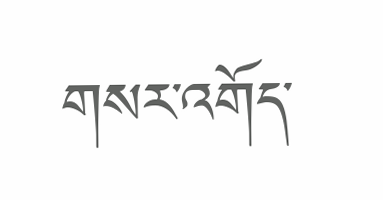གསར་འགོད་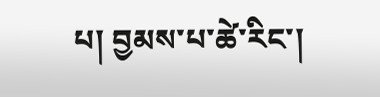པ། བྱམས་པ་ཚེ་རིང་།